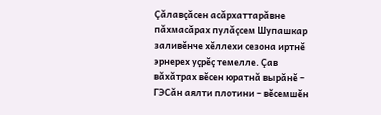Çăлавçăсен асăрхаттарăвне пăхмасăрах пулăçсем Шупашкар заливĕнче хĕллехи сезона иртнĕ эрнерех уçрĕç темелле. Çав вăхăтрах вĕсен юратнă вырăнĕ – ГЭСăн аялти плотини – вĕсемшĕн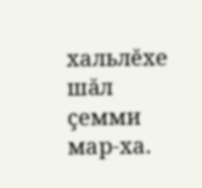хальлĕхе шăл çемми мар-ха.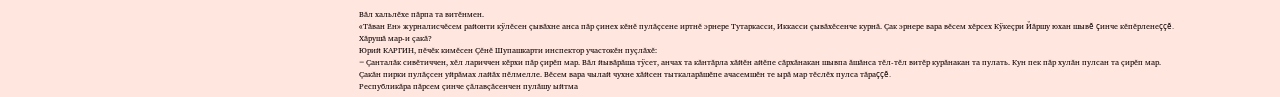Вăл хальлĕхе пăрпа та витĕнмен.
«Тăван Ен» журналисчĕсем районти кÿлĕсен çывăхне анса пăр çинех кĕнĕ пулăçсене иртнĕ эрнере Тутаркасси, Иккасси çывăхĕсенче курнă. Çак эрнере вара вĕсем хĕрсех Кÿкеçри Йăршу юхан шывĕ çинче кĕпĕрленеççĕ. Хăрушă мар-и çакă?
Юрий КАРГИН, пĕчĕк кимĕсен Çĕнĕ Шупашкарти инспектор участокĕн пуçлăхĕ:
– Çанталăк сивĕтиччен, хĕл лариччен кĕрхи пăр çирĕп мар. Вăл йывăрăша тÿсет, анчах та кăнтăрла хăйĕн айĕпе сăрхăнакан шывпа ăшăнса тĕл-тĕл витĕр курăнакан та пулать. Кун пек пăр хулăн пулсан та çирĕп мар. Çакăн пирки пулăçсен уйрăмах лайăх пĕлмелле. Вĕсем вара чылай чухне хăйсен тыткаларăшĕпе ачасемшĕн те ырă мар тĕслĕх пулса тăраççĕ.
Республикăра пăрсем çинче çăлавçăсенчен пулăшу ыйтма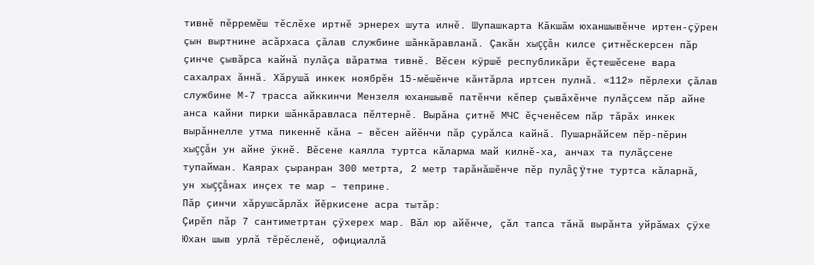тивнĕ пĕрремĕш тĕслĕхе иртнĕ эрнерех шута илнĕ. Шупашкарта Кăкшăм юханшывĕнче иртен-çÿрен çын выртнине асăрхаса çăлав службине шăнкăравланă. Çакăн хыççăн килсе çитнĕскерсен пăр çинче çывăрса кайнă пулăçа вăратма тивнĕ. Вĕсен кÿршĕ республикăри ĕçтешĕсене вара сахалрах ăннă. Хăрушă инкек ноябрĕн 15-мĕшĕнче кăнтăрла иртсен пулнă. «112» пĕрлехи çăлав службине М-7 трасса айккинчи Мензеля юханшывĕ патĕнчи кĕпер çывăхĕнче пулăçсем пăр айне анса кайни пирки шăнкăравласа пĕлтернĕ. Вырăна çитнĕ МЧС ĕçченĕсем пăр тăрăх инкек вырăннелле утма пикеннĕ кăна – вĕсен айĕнчи пăр çурăлса кайнă. Пушарнăйсем пĕр-пĕрин хыççăн ун айне ÿкнĕ. Вĕсене каялла туртса кăларма май килнĕ-ха, анчах та пулăçсене тупайман. Каярах çыранран 300 метрта, 2 метр тарăнăшĕнче пĕр пулăç ÿтне туртса кăларнă, ун хыççăнах инçех те мар – теприне.
Пăр çинчи хăрушсăрлăх йĕркисене асра тытăр:
Çирĕп пăр 7 сантиметртан çÿхерех мар. Вăл юр айĕнче, çăл тапса тăнă вырăнта уйрăмах çÿхе
Юхан шыв урлă тĕрĕсленĕ, официаллă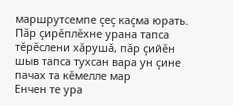маршрутсемпе çеç каçма юрать.
Пăр çирĕплĕхне урана тапса тĕрĕслени хăрушă, пăр çийĕн шыв тапса тухсан вара ун çине пачах та кĕмелле мар
Енчен те ура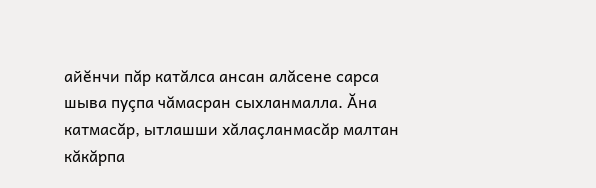айĕнчи пăр катăлса ансан алăсене сарса шыва пуçпа чăмасран сыхланмалла. Ăна катмасăр, ытлашши хăлаçланмасăр малтан кăкăрпа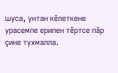шуса, унтан кĕлеткене урасемпе ерипен тĕртсе пăр çине тухмалла.